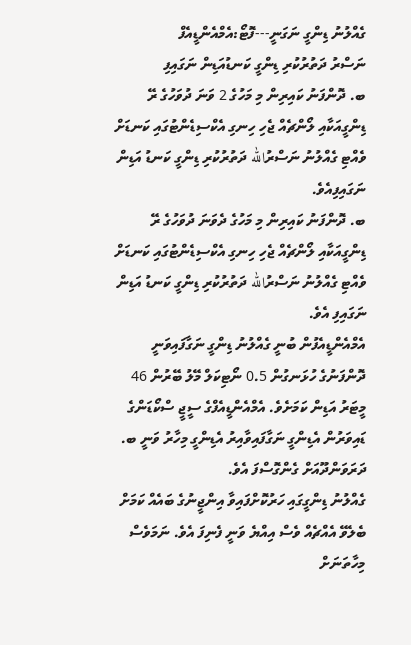ގެއްލުނު ޑިންގީ ނަގަނީ---ފޮޓޯ:އެމްއެންޑީއެފް
ނަސްރު ދަތުރުކުރި ޑިންގީ ކަނޑުއަޑިން ނަގައިފި
ބ. ދޮންފަނު ކައިރިން މި މަހުގެ 2 ވަނަ ދުވަހުގެ ރޭ ޑިންގީއަކާއި ލޯންޗެއް ޖެހި ހިނގި އެކްސިޑެންޓުގައި ކަނޑަށް ވެއްޓި ގެއްލުނު ނަސްރުالله ދަތުރުކުރި ޑިންގީ ކަނޑު އަޑިން ނަގައިފިއެވެ.
ބ. ދޮންފަނު ކައިރިން މި މަހުގެ ދެވަނަ ދުވަހުގެ ރޭ ޑިންގީއަކާއި ލޯންޗެއް ޖެހި ހިނގި އެކްސިޑެންޓުގައި ކަނޑަށް ވެއްޓި ގެއްލުނު ނަސްރުالله ދަތުރުކުރި ޑިންގީ ކަނޑު އަޑިން ނަގައިފި އެވެ.
އެމްއެންޑީއެފުން ބުނީ ގެއްލުނު ޑިންގީ ނަގާފައިވަނީ ދޮންފަނުގެ ހުޅަނގުން 0.5 ނޯޓިކަލް މޭލު ބޭރުން 46 މީޓަރު އަޑިން ކަމަށެވެ. އެމްއެންޑީއެފްގެ ސީޖީ ސްކޯޑަންގެ ޑައިވަރުން އެޑިންގީ ނަގާފައިވާއިރު އެޑިންގީ މިހާރު ވަނީ ބ. ދަރަވަންދޫއަށް ގެންގޮސްފަ އެވެ.
ގެއްލުނު ޑިންގީގައި ހަރުކޮށްފައިވާ އިންޖީނުގެ ބައެއް ކަމަށް ބެލެވޭ އެއްޗެއް ވެސް އިއްޔެ ވަނީ ފެނިފަ އެވެ. ނަމަވެސް މިހާތަނަށް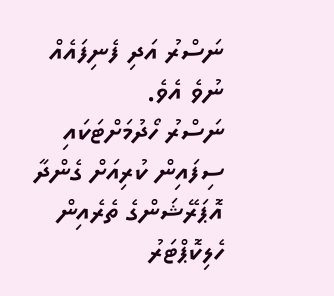ނަސްރު އަދި ފެނިފައެއް ނުވެ އެވެ.
ނަސްރު ހޯދުމަށްޓަކައި ސިފައިން ކުރިއަށް ގެންދާ އޮޕަރޭޝަންގެ ތެރެއިން ހެލިކޮޕްޓަރު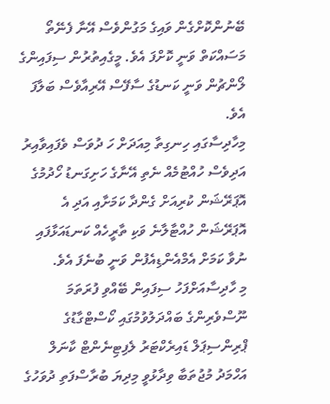ބޭނުންކޮށްގެން ވައިގެ މަގުންވެސް އޭނާ ފެނޭތޯ މަސައްކަތް ވަނީ ކޮށްފަ އެވެ. މީގެއިތުރުން ސިފައިންގެ ލޯންޗުން ވަނީ ކަނޑުގެ ސާފޭސް އޭރިއާވެސް ބަލާފަ އެވެ.
މިހާދިސާގައި ހިނގިތާ މިއަދަށް ހަ ދުވަސް ވެފައިވާއިރު އަދިވެސް ހުއްޓުމެއް ނެތި އޭނާގެ ހަށިގަނޑު ހޯދުމުގެ އޮޕަރޭޝަން ކުރިއަށް ގެންދާ ކަމަށާއި އަދި އެ އޮޕަރޭޝަން ހުއްޓާލާނެ ވަކި ތާރީހެއް ކަނޑައަޅާފައި ނުވާ ކަމަށް އެމްއެންޑިއެފުން ވަނީ ބުނެފަ އެވެ.
މި ހާދިސާއަށްފަހު ސިފައިން ބޭއްވި ފުރަތަމަ ނޫސްވެރިންގެ ބައްދަލުވުމުގައި ކޯސްޓްގާޑުގެ ޕްރިންސިޕަލް ޑައިރެކްޓަރު ލެފިޓިނެންޓް ކާނަލް އަހްމަދު މުޖުތަބާ ވިދާޅުވީ މިދިޔަ ބުރާސްފަތި ދުވަހުގެ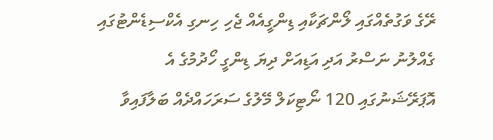ރޭގެ ވަގުތެއްގައި ލޯންޗަކާއި ޑިންގީއެއް ޖެހި ހިނގި އެކްސިޑެންޓުގައި ގެއްލުނު ނަސްރު އަދި އަޑިއަށް ދިޔަ ޑިންގީ ހޯދުމުގެ އެ އޮޕަރޭޝަނުގައި 120 ނޯޓިކަލް މޭލުގެ ސަރަހައްދެއް ބަލާފައިވާ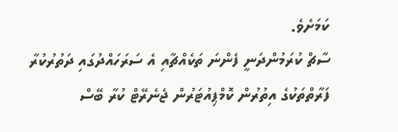ކަމަށެވެ.
ސާޗް ކުރަމުންދަނީ ފެންނަ ތަކެއްޗާއި އެ ސަރަހައްދުގައި ދަތުރުކުރާ ފަރާތްތަކުގެ އިތުރުން ކޮމްޕިއުޓަރުން ޖެނެރޭޓް ކުރާ ބޭސް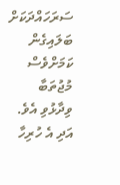ސަރަހައްދަކަށް ބަލައިގެން ކަމަށްވެސް މުޖުތަބާ ވިދާޅުވި އެވެ. އަދި އެ ހުރިހާ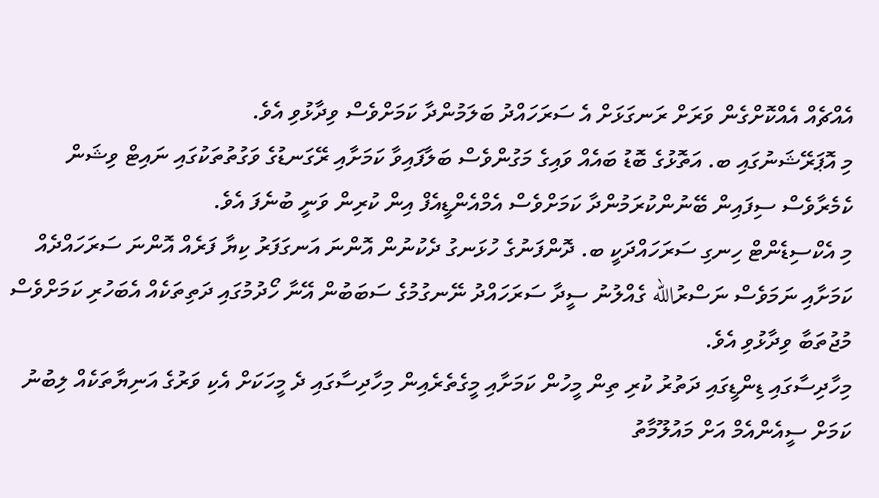އެއްޗެއް އެއްކޮށްގެން ވަރަށް ރަނގަޅަށް އެ ސަރަހައްދު ބަލަމުންދާ ކަމަށްވެސް ވިދާޅުވި އެވެ.
މި އޮޕަރޭޝަނުގައި ބ. އަތޮޅުގެ ބޮޑު ބައެއް ވައިގެ މަގުންވެސް ބަލާފައިވާ ކަމަށާއި ރޭގަނޑުގެ ވަގުތުތަކުގައި ނައިޓް ވިޝަން ކެމެރާވެސް ސިފައިން ބޭނުންކުރަމުންދާ ކަމަށްވެސް އެމްއެންޑީއެފް އިން ކުރިން ވަނީ ބުނެފަ އެވެ.
މި އެކްސިޑެންޓް ހިނގި ސަރަހައްދަކީ ބ. ދޮންފަނުގެ ހުޅަނގު ދެކުނުން އޮންނަ އަނގަފަރު ކިޔާ ފަރެއް އޮންނަ ސަރަހައްދެއް ކަމަށާއި ނަމަވެސް ނަސްރުالله ގެއްލުނު ސީދާ ސަރަހައްދު ނޭނގުމުގެ ސަބަބުން އޭނާ ހޯދުމުގައި ދަތިތަކެއް އެބަހުރި ކަމަށްވެސް މުޖުތަބާ ވިދާޅުވި އެވެ.
މިހާދިސާގައި ޑިންޑީގައި ދަތުރު ކުރި ތިން މީހުން ކަމަށާއި މީގެތެރެއިން މިހާދިސާގައި ދެ މީހަކަށް އެކި ވަރުގެ އަނިޔާތަކެއް ލިބުނު ކަމަށް ސީއެންއެމް އަށް މައުލޫމާތު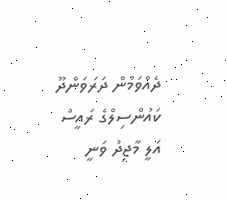ދެއްވަމުން ދަރަވަންދޫ ކައުންސިލްގެ ރައީސް އަލީ މާޖިދު ވަނީ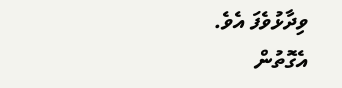ވިދާޅުވެފަ އެވެ.
އެގޮތުން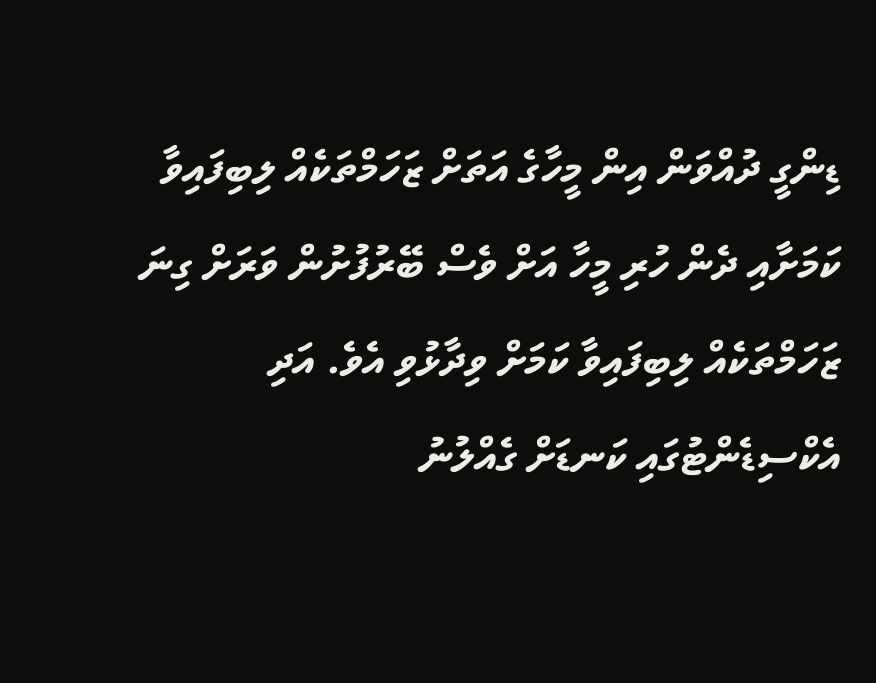ޑިންގީ ދުއްވަން އިން މީހާގެ އަތަށް ޒަހަމްތަކެއް ލިބިފައިވާ ކަމަށާއި ދެން ހުރި މީހާ އަށް ވެސް ބޭރުފުށުން ވަރަށް ގިނަ ޒަހަމްތަކެއް ލިބިފައިވާ ކަމަށް ވިދާޅުވި އެވެ. އަދި އެކްސިޑެންޓުގައި ކަނޑަށް ގެއްލުނު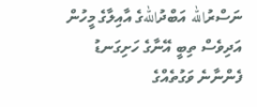ނަސްރުالله އަބްދުاللهގެ އާއިލާގެ މީހުން އަދިވެސް ތިބީ އޭނާގެ ހަށިގަނޑު ފެންނާނެ ވަގުތެއްގެ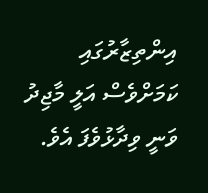އިންތިޒާރުގައި ކަމަށްވެސް އަލީ މާޖިދު ވަނީ ވިދާޅުވެފަ އެވެ.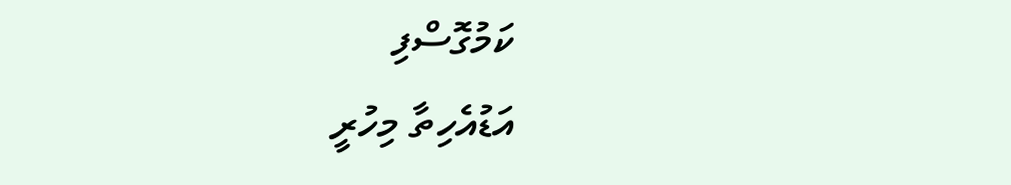ކަމުގޮސްފި
އަޑުއެހިތާ މިހުރީ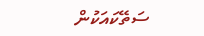ސަތޭކައަކުން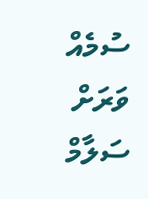ސުމެއް
ވަރަށް ސަލާމް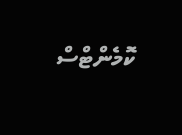ކޮމެންޓްސް